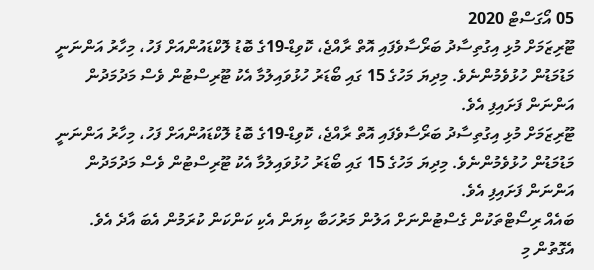05 އޯގަސްޓް 2020
ޓޫރިޒަމަށް މުޅި އިގުތިސާދު ބަރޯސާވެފައި އޮތް ރާއްޖެ، ކޮވިޑް-19ގެ ބޮޑު ލޮކްޑައުންއަށް ފަހު، މިހާރު އަންނަނީ މަޑުމަޑުން ހުޅުވެމުންނެވެ. މިދިޔަ މަހުގެ 15 ގައި ބޯޑަރު ހުޅުވައިލުމާ އެކު ޓޫރިސްޓުން ވެސް މަދުމަދުން އަންނަން ފަށައިފި އެވެ.
ޓޫރިޒަމަށް މުޅި އިގުތިސާދު ބަރޯސާވެފައި އޮތް ރާއްޖެ، ކޮވިޑް-19ގެ ބޮޑު ލޮކްޑައުންއަށް ފަހު، މިހާރު އަންނަނީ މަޑުމަޑުން ހުޅުވެމުންނެވެ. މިދިޔަ މަހުގެ 15 ގައި ބޯޑަރު ހުޅުވައިލުމާ އެކު ޓޫރިސްޓުން ވެސް މަދުމަދުން އަންނަން ފަށައިފި އެވެ.
ބައެއް ރިސޯޓްތަކުން ގެސްޓުންނަށް އަލުން މަރުހަބާ ކިޔަން އެކި ކަންކަން ކުރަމުން އެބަ އާދެ އެވެ. އެގޮތުން މި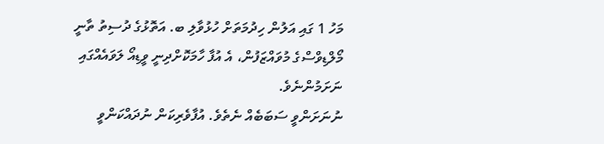މަހު 1 ގައި އަލުން ހިދުމަތަށް ހުޅުވާލި ބ. އަތޮޅުގެ ދުސިތު ތާނީ މޯލްޑިވްސްގެ މުވައްޒަފުން، އެ އުފާ ހާމަކޮށްދިނީ ވީޑިއޯ ލަވައެއްގައި ނަށަމުންނެވެ.
ނުނަށަންވީ ސަބަބެއް ނެތެވެ. އުފާވެރިކަން ނުދައްކަންވީ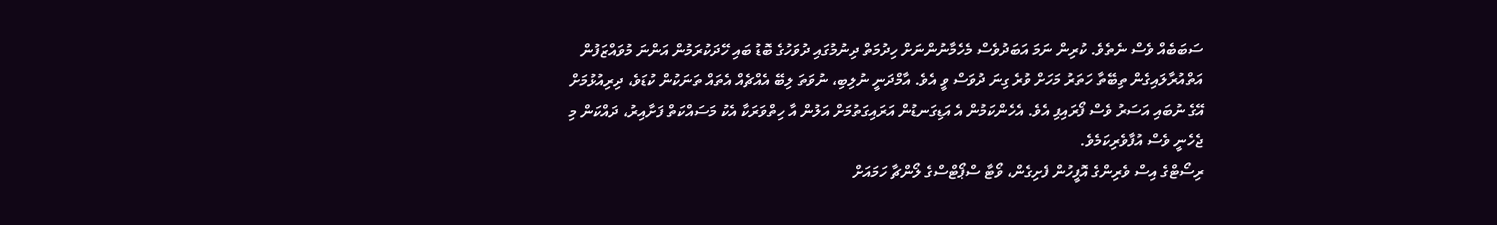ސަބަބެއް ވެސް ނެތެވެ. ކުރިން ނަމަ އަބަދުވެސް މެހެމާނުންނަށް ހިދުމަތް ދިނުމުގައި ދުވަހުގެ ބޮޑު ބައި ހޭދަކުރަމުން އަންނަ މުވައްޒަފުން އަތްއުރާލައިގެން ތިބޭތާ ހަތަރު މަހަށް ވުރެ ގިނަ ދުވަސް ވީ އެވެ. އާމްދަނީ ނުލިބި، ނުވަތަ ލިބޭ އެއްޗެއް އެތައް ތަނަކުން ކުޑަވެ، ދިރިއުޅުމަށް އޭގެ ނުބައި އަސަރު ވެސް ފޯރައިފި އެވެ. އެހެންކަމުން އެ އަޑިގަނޑުން އަރައިގަތުމަށް އަލުން އާ ހިތްވަރަކާ އެކު މަސައްކަތް ފަށާއިރު، ދައްކަން މި ޖެހެނީ ވެސް އުފާވެރިކަމެވެ.
ރިސޯޓްގެ އިސް ވެރިންގެ އޮފީހުން ފެށިގެން، ވޯޓާ ސްޕޯޓްސްގެ ލޯންޗާ ހަމައަށް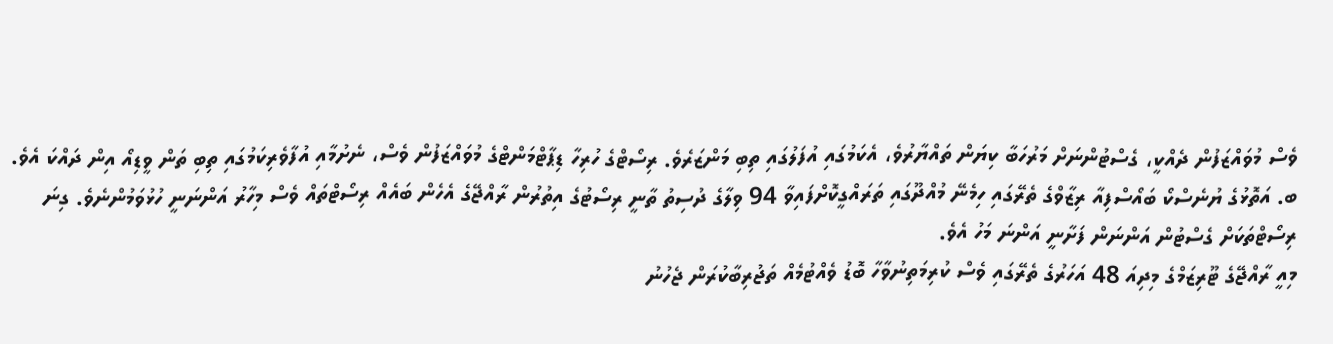ވެސް މުވައްޒަފުން ދެއްކީ، ގެސްޓުންނަށް މަރުހަބާ ކިޔަން ތައްޔާރުވެ، އެކަމުގައި އުފަލުގައި ތިބި މަންޒަރެވެ. ރިސޯޓްގެ ހުރިހާ ޑިޕާޓްމަންޓްގެ މުވައްޒަފުން ވެސް، ނެށުމާއި އުފާވެރިކަމުގައި ތިބި ތަން ވީޑިއޯ އިން ދައްކަ އެވެ.
ބ. އަތޮޅުގެ ޔުނެސްކޯ ބައޯސްފިއާ ރިޒާވްގެ ތެރޭގައި ހިމެނޭ މުއްދޫގައި ތަރައްގީކޮށްފައިވާ 94 ވިލާގެ ދުސިތު ތާނީ ރިސޯޓުގެ އިތުރުން ރާއްޖޭގެ އެހެން ބައެއް ރިސޯޓްތައް ވެސް މިހާރު އަންނަނީ ހުޅުވަމުންނެވެ. ގިނަ ރިސޯޓްތަކަށް ގެސްޓުން އަންނަން ފަށާނީ އަންނަ މަހު އެވެ.
މިއީ ރާއްޖޭގެ ޓޫރިޒަމްގެ މިދިއަ 48 އަހަރުގެ ތެރޭގައި ވެސް ކުރިމަތިނުވާހާ ބޮޑު ވެއްޓުމެއް ތަޖުރިބާކުރަން ޖެހުނު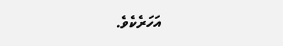އަހަރެކެވެ.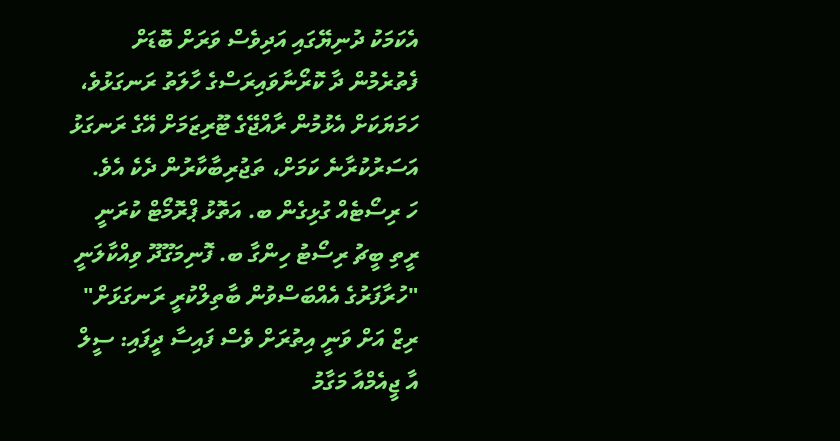އެކަމަކު ދުނިޔޭގައި އަދިވެސް ވަރަށް ބޮޑަށް ފެތުރެމުން ދާ ކޮރޯނާވައިރަސްގެ ހާލަތު ރަނގަޅުވެ، ހަމަޔަކަށް އެޅުމުން ރާއްޖޭގެ ޓޫރިޒަމަށް އޭގެ ރަނގަޅު އަސަރުކުރާނެ ކަމަށް، ތަޖުރިބާކާރުން ދެކެ އެވެ.
ހަ ރިސޯޓެއް ގުޅިގެން ބ. އަތޮޅު ޕްރޮމޯޓް ކުރަނީ
ރީތި ބީޗު ރިސޯޓު ހިންގާ ބ. ފޮނިމަގޫދޫ ވިއްކާލަނީ
"ހުރާފަރުގެ އެއްބަސްވުން ބާތިލްކުރީ ރަނގަޅަށް"
ރިޒް އަށް ވަނީ އިތުރަށް ވެސް ފައިސާ ދީފައި: ސީލް
އާ ޖީއެމްއާ މަގާމު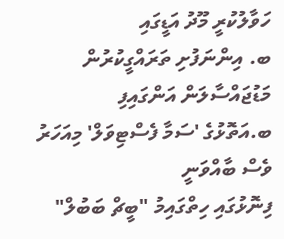ހަވާލުކުރީ މޫދު އަޑީގައި
ބ. އިންނަފުށި ތަރައްގީކުރުން މަޑުޖައްސާލަން އަންގައިފި
ބ.އަތޮޅުގެ 'ސަމާ ފެސްޓިވަލް' މިއަހަރު ވެސް ބާއްވަނީ
ފިނޮޅުގައި ހިތްގައިމު "ބީޗް ބަބުލް"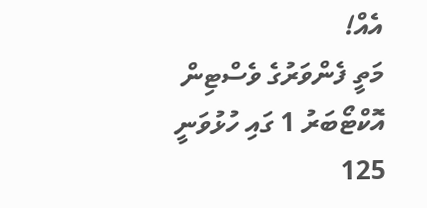އެއް!
މަތީ ފެންވަރުގެ ވެސްޓިން އޮކްޓޯބަރު 1 ގައި ހުޅުވަނީ
125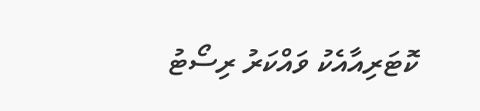ކޮޓަރިއާއެކު ވައްކަރު ރިސޯޓު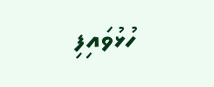ހުޅުވައިފި